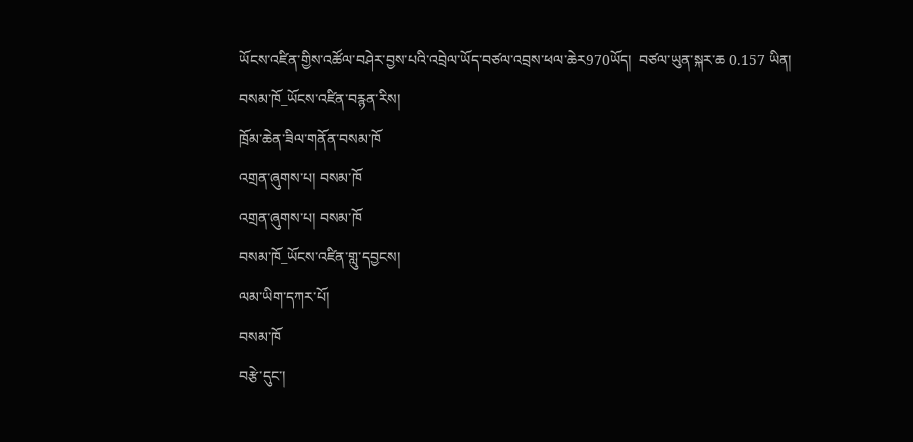ཡོངས་འཛིན་གྱིས་འཚོལ་བཤེར་བྱས་པའི་འབྲེལ་ཡོད་བཙལ་འབྲས་ཕལ་ཆེར970ཡོད།  བཙལ་ཡུན་སྐར་ཆ 0.157 ཡིན།
བསམ་ཁོ_ཡོངས་འཛིན་བརྙན་རིས།
ཁྲོམ་ཆེན་ཟིལ་གནོན་བསམ་ཁོ
འགྲན་ཞུགས་པ། བསམ་ཁོ
འགྲན་ཞུགས་པ། བསམ་ཁོ
བསམ་ཁོ_ཡོངས་འཛིན་གླུ་དབྱངས།
ལམ་ཡིག་དཀར་པོ།
བསམ་ཁོ
བརྩེ་དུང་།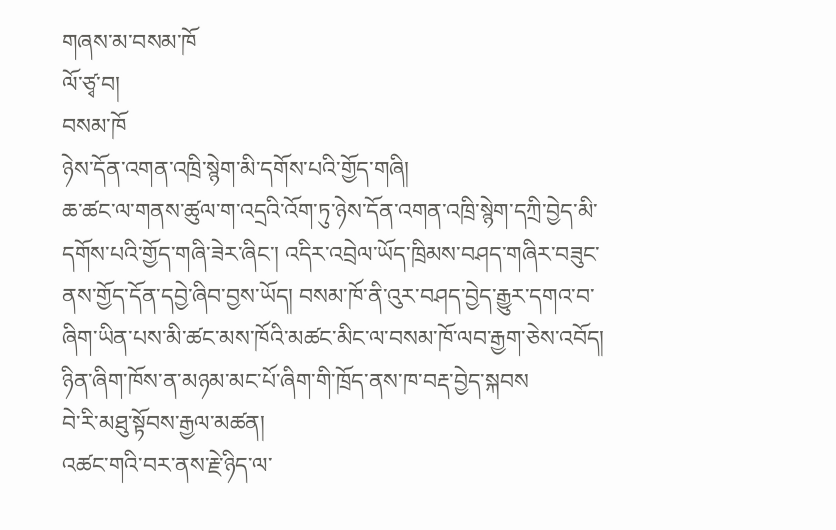གཞས་མ་བསམ་ཁོ
ལོ་ཙྭ་བ།
བསམ་ཁོ
ཉེས་དོན་འགན་འཁྲི་སྙེག་མི་དགོས་པའི་གྱོད་གཞི།
ཆ་ཚང་ལ་གནས་ཚུལ་ག་འདྲའི་འོག་ཏུ་ཉེས་དོན་འགན་འཁྲི་སྙེག་དཀྲི་བྱེད་མི་དགོས་པའི་གྱོད་གཞི་ཟེར་ཞིང་། འདིར་འབྲེལ་ཡོད་ཁྲིམས་བཤད་གཞིར་བཟུང་ནས་གྱོད་དོན་དབྱེ་ཞིབ་བྱས་ཡོད། བསམ་ཁོ་ནི་འུར་བཤད་བྱེད་རྒྱུར་དགའ་བ་ཞིག་ཡིན་པས་མི་ཚང་མས་ཁོའི་མཚང་མིང་ལ་བསམ་ཁོ་ལབ་རྒྱག་ཅེས་འབོད། ཉིན་ཞིག་ཁོས་ན་མཉམ་མང་པོ་ཞིག་གི་ཁྲོད་ནས་ཁ་བརྡ་བྱེད་སྐབས
བེ་རི་མཐུ་སྟོབས་རྒྱལ་མཚན།
འཚང་གའི་བར་ནས་རྗེ་ཉིད་ལ་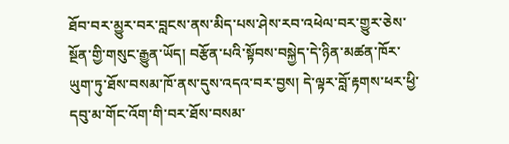ཐོབ་བར་མྱུར་བར་བླངས་ནས་མིད་པས་ཤེས་རབ་འཕེལ་བར་གྱུར་ཅེས་སྔོན་གྱི་གསུང་རྒྱུན་ཡོད། བརྩོན་པའི་སྟོབས་བསྐྱེད་དེ་ཉིན་མཚན་ཁོར་ཡུག་ཏུ་ཐོས་བསམ་ཁོ་ནས་དུས་འདའ་བར་བྱས། དེ་ལྟར་བློ་རྟགས་ཕར་ཕྱི་དབུ་མ་གོང་འོག་གི་བར་ཐོས་བསམ་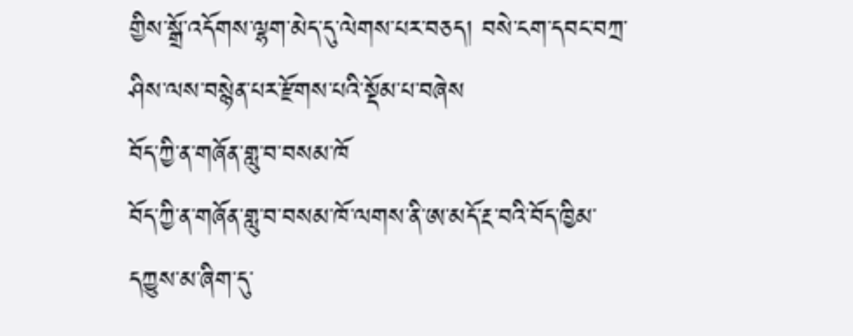གྱིས་སྒྲོ་འདོགས་ལྷག་མེད་དུ་ལེགས་པར་བཅད། བསེ་ངག་དབང་བཀྲ་ཤིས་ལས་བསྙེན་པར་རྫོགས་པའི་སྡོམ་པ་བཞེས
བོད་ཀྱི་ན་གཞོན་གླུ་བ་བསམ་ཁོ
བོད་ཀྱི་ན་གཞོན་གླུ་བ་བསམ་ཁོ་ལགས་ནི་ཨ་མདོ་རྔ་བའི་བོད་ཁྱིམ་དཀྱུས་མ་ཞིག་དུ་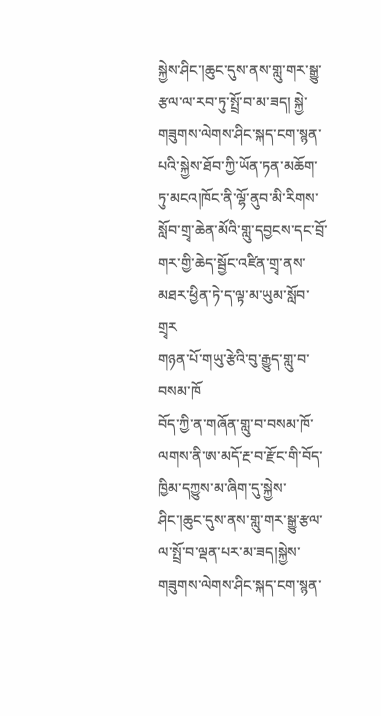སྐྱེས་ཤིང་།ཆུང་དུས་ནས་གླུ་གར་སྒྱུ་རྩལ་ལ་རབ་ཏུ་སྤྲོ་བ་མ་ཟད། སྐྱེ་གཟུགས་ལེགས་ཤིང་སྐད་ངག་སྙན་པའི་སྐྱེས་ཐོབ་ཀྱི་ཡོན་ཏན་མཆོག་ཏུ་མངའ།ཁོང་ནི་ལྷོ་ནུབ་མི་རིགས་སློབ་གྲྭ་ཆེན་མོའི་གླུ་དབྱངས་དང་བྲོ་གར་གྱི་ཆེད་སྦྱོང་འཛིན་གྲྭ་ནས་མཐར་ཕྱིན་ཏེ་ད་ལྟ་མ་ཡུམ་སློབ་གྲྭར
གཉན་པོ་གཡུ་རྩེའི་བུ་རྒྱུད་གླུ་བ་བསམ་ཁོ
བོད་ཀྱི་ན་གཞོན་གླུ་བ་བསམ་ཁོ་ལགས་ནི་ཨ་མདོ་རྔ་བ་རྫོང་གི་བོད་ཁྱིམ་དཀྱུས་མ་ཞིག་དུ་སྐྱེས་ཤིང་།ཆུང་དུས་ནས་གླུ་གར་སྒྱུ་རྩལ་ལ་སྤྲོ་བ་ལྡན་པར་མ་ཟད།སྐྱེས་གཟུགས་ལེགས་ཤིང་སྐད་ངག་སྙན་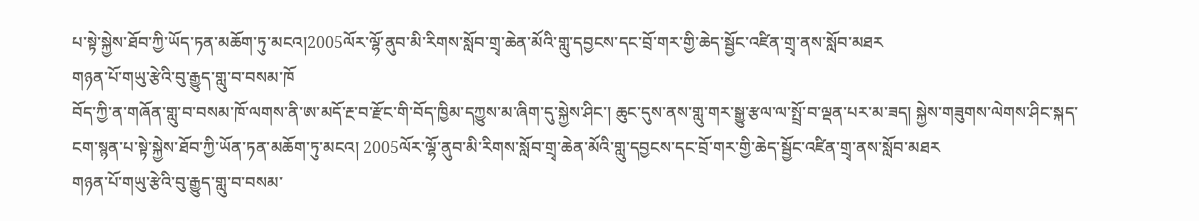པ་སྟེ་སྐྱེས་ཐོབ་ཀྱི་ཡོད་ཏན་མཆོག་ཏུ་མངའ།2005ལོར་ལྷོ་ནུབ་མི་རིགས་སློབ་གྲྭ་ཆེན་མོའི་གླུ་དབྱངས་དང་བྲོ་གར་གྱི་ཆེད་སྦྱོང་འཛིན་གྲྭ་ནས་སློབ་མཐར
གཉན་པོ་གཡུ་རྩེའི་བུ་རྒྱུད་གླུ་བ་བསམ་ཁོ
བོད་ཀྱི་ན་གཞོན་གླུ་བ་བསམ་ཁོ་ལགས་ནི་ཨ་མདོ་རྔ་བ་རྫོང་གི་བོད་ཁྱིམ་དཀྱུས་མ་ཞིག་དུ་སྐྱེས་ཤིང་། ཆུང་དུས་ནས་གླུ་གར་སྒྱུ་རྩལ་ལ་སྤྲོ་བ་ལྡན་པར་མ་ཟད། སྐྱེས་གཟུགས་ལེགས་ཤིང་སྐད་ངག་སྙན་པ་སྟེ་སྐྱེས་ཐོབ་ཀྱི་ཡོན་ཏན་མཆོག་ཏུ་མངའ། 2005ལོར་ལྷོ་ནུབ་མི་རིགས་སློབ་གྲྭ་ཆེན་མོའི་གླུ་དབྱངས་དང་བྲོ་གར་གྱི་ཆེད་སྦྱོང་འཛིན་གྲྭ་ནས་སློབ་མཐར
གཉན་པོ་གཡུ་རྩེའི་བུ་རྒྱུད་གླུ་བ་བསམ་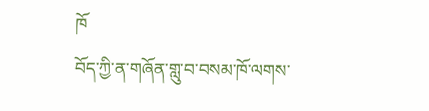ཁོ
བོད་ཀྱི་ན་གཞོན་གླུ་བ་བསམ་ཁོ་ལགས་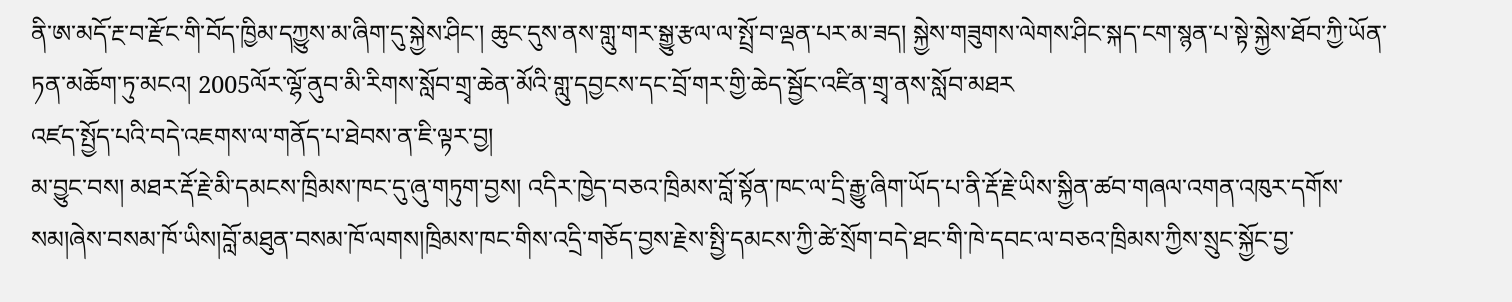ནི་ཨ་མདོ་རྔ་བ་རྫོང་གི་བོད་ཁྱིམ་དཀྱུས་མ་ཞིག་དུ་སྐྱེས་ཤིང་། ཆུང་དུས་ནས་གླུ་གར་སྒྱུ་རྩལ་ལ་སྤྲོ་བ་ལྡན་པར་མ་ཟད། སྐྱེས་གཟུགས་ལེགས་ཤིང་སྐད་ངག་སྙན་པ་སྟེ་སྐྱེས་ཐོབ་ཀྱི་ཡོན་ཏན་མཆོག་ཏུ་མངའ། 2005ལོར་ལྷོ་ནུབ་མི་རིགས་སློབ་གྲྭ་ཆེན་མོའི་གླུ་དབྱངས་དང་བྲོ་གར་གྱི་ཆེད་སྦྱོང་འཛིན་གྲྭ་ནས་སློབ་མཐར
འཛད་སྤྱོད་པའི་བདེ་འཇགས་ལ་གནོད་པ་ཐེབས་ན་ཇི་ལྟར་བྱ།
མ་བྱུང་བས། མཐར་རྡོ་རྗེ་མི་དམངས་ཁྲིམས་ཁང་དུ་ཞུ་གཏུག་བྱས། འདིར་ཁྱེད་བཅའ་ཁྲིམས་བློ་སྟོན་ཁང་ལ་དྲི་རྒྱུ་ཞིག་ཡོད་པ་ནི་རྡོ་རྗེ་ཡིས་སྐྱིན་ཚབ་གཞལ་འགན་འཁུར་དགོས་སམ།ཞེས་བསམ་ཁོ་ཡིས།བློ་མཐུན་བསམ་ཁོ་ལགས།ཁྲིམས་ཁང་གིས་འདྲི་གཅོད་བྱས་རྗེས་སྤྱི་དམངས་ཀྱི་ཚེ་སྲོག་བདེ་ཐང་གི་ཁེ་དབང་ལ་བཅའ་ཁྲིམས་ཀྱིས་སྲུང་སྐྱོང་བྱ་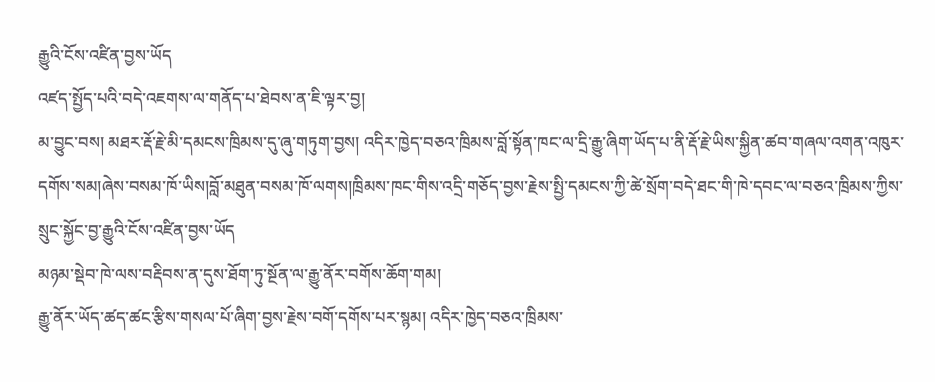རྒྱུའི་ངོས་འཛིན་བྱས་ཡོད
འཛད་སྤྱོད་པའི་བདེ་འཇགས་ལ་གནོད་པ་ཐེབས་ན་ཇི་ལྟར་བྱ།
མ་བྱུང་བས། མཐར་རྡོ་རྗེ་མི་དམངས་ཁྲིམས་དུ་ཞུ་གཏུག་བྱས། འདིར་ཁྱེད་བཅའ་ཁྲིམས་བློ་སྟོན་ཁང་ལ་དྲི་རྒྱུ་ཞིག་ཡོད་པ་ནི་རྡོ་རྗེ་ཡིས་སྐྱིན་ཚབ་གཞལ་འགན་འཁུར་དགོས་སམ།ཞེས་བསམ་ཁོ་ཡིས།བློ་མཐུན་བསམ་ཁོ་ལགས།ཁྲིམས་ཁང་གིས་འདྲི་གཅོད་བྱས་རྗེས་སྤྱི་དམངས་ཀྱི་ཚེ་སྲོག་བདེ་ཐང་གི་ཁེ་དབང་ལ་བཅའ་ཁྲིམས་ཀྱིས་སྲུང་སྐྱོང་བྱ་རྒྱུའི་ངོས་འཛིན་བྱས་ཡོད
མཉམ་སྡེབ་ཁེ་ལས་བརྡིབས་ན་དུས་ཐོག་ཏུ་སྔོན་ལ་རྒྱུ་ནོར་བགོས་ཆོག་གམ།
རྒྱུ་ནོར་ཡོད་ཚད་ཚང་རྩིས་གསལ་པོ་ཞིག་བྱས་རྗེས་བགོ་དགོས་པར་སྙམ། འདིར་ཁྱེད་བཅའ་ཁྲིམས་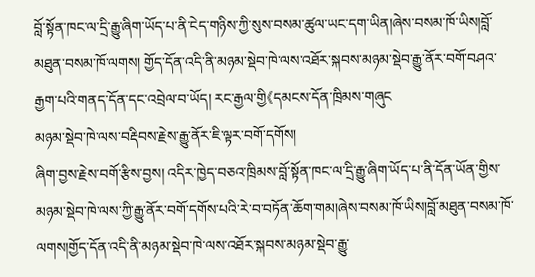བློ་སྟོན་ཁང་ལ་དྲི་རྒྱུ་ཞིག་ཡོད་པ་ནི་ངེད་གཉིས་ཀྱི་སུས་བསམ་ཚུལ་ཡང་དག་ཡིན།ཞེས་བསམ་ཁོ་ཡིས།བློ་མཐུན་བསམ་ཁོ་ལགས། གྱོད་དོན་འདི་ནི་མཉམ་སྡེབ་ཁེ་ལས་འཐོར་སྐབས་མཉམ་སྡེབ་རྒྱུ་ནོར་བགོ་བཤའ་རྒྱག་པའི་གནད་དོན་དང་འབྲེལ་བ་ཡོད། རང་རྒྱལ་གྱི《དམངས་དོན་ཁྲིམས་གཞུང
མཉམ་སྡེབ་ཁེ་ལས་བརྡིབས་རྗེས་རྒྱུ་ནོར་ཇི་ལྟར་བགོ་དགོས།
ཞིག་བྱས་རྗེས་བགོ་རྩིས་བྱས། འདིར་ཁྱེད་བཅའ་ཁྲིམས་བློ་སྟོན་ཁང་ལ་དྲི་རྒྱུ་ཞིག་ཡོད་པ་ནི་དོན་ཡོན་གྱིས་མཉམ་སྡེབ་ཁེ་ལས་ཀྱི་རྒྱུ་ནོར་བགོ་དགོས་པའི་རེ་བ་བཏོན་ཆོག་གམ།ཞེས་བསམ་ཁོ་ཡིས།བློ་མཐུན་བསམ་ཁོ་ལགས།གྱོད་དོན་འདི་ནི་མཉམ་སྡེབ་ཁེ་ལས་འཐོར་སྐབས་མཉམ་སྡེབ་རྒྱུ་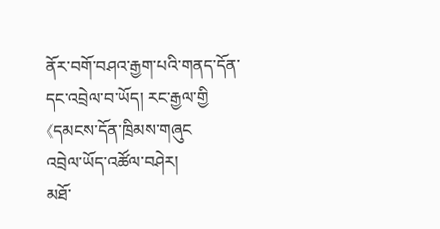ནོར་བགོ་བཤའ་རྒྱག་པའི་གནད་དོན་དང་འབྲེལ་བ་ཡོད། རང་རྒྱལ་གྱི《དམངས་དོན་ཁྲིམས་གཞུང
འབྲེལ་ཡོད་འཚོལ་བཤེར།
མཐོ་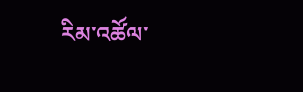རིམ་འཚོལ་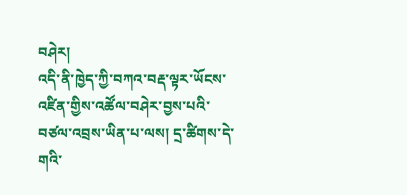བཤེར།
འདི་ནི་ཁྱེད་ཀྱི་བཀའ་བརྡ་ལྟར་ཡོངས་འཛིན་གྱིས་འཚོལ་བཤེར་བྱས་པའི་བཙལ་འབྲས་ཡིན་པ་ལས། དྲ་ཚིགས་དེ་གའི་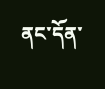ནང་དོན་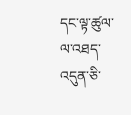དང་ལྟ་ཚུལ་ལ་འཐད་འདུན་ཅི་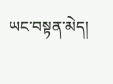ཡང་བསྟན་མེད།